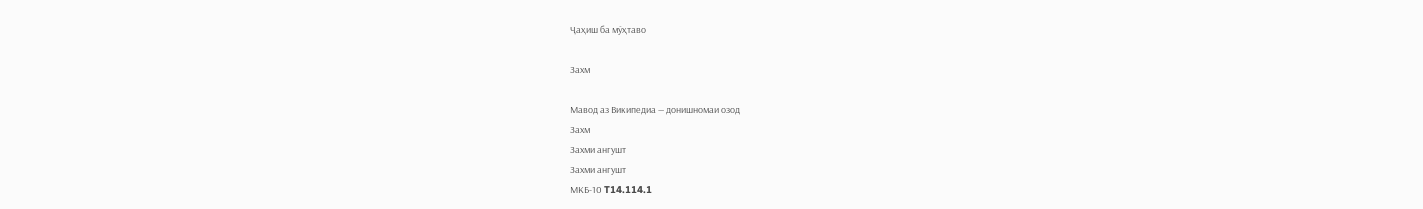Ҷаҳиш ба мӯҳтаво

Захм

Мавод аз Википедиа — донишномаи озод
Захм
Захми ангушт
Захми ангушт
МКБ-10 T14.114.1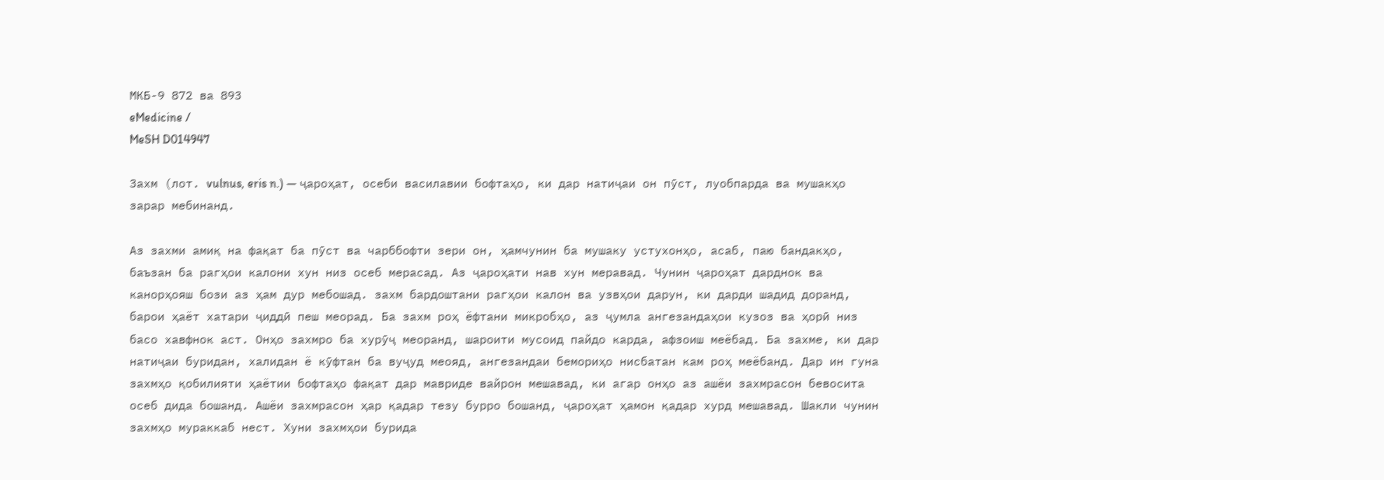МКБ-9 872 ва 893
eMedicine /
MeSH D014947

Захм (лот. vulnus, eris n.) — ҷароҳат, осеби василавии бофтаҳо, ки дар натиҷаи он пӯст, луобпарда ва мушакҳо зарар мебинанд.

Аз захми амиқ на фақат ба пӯст ва чарббофти зери он, ҳамчунин ба мушаку устухонҳо, асаб, паю бандакҳо, баъзан ба рагҳои калони хун низ осеб мерасад. Аз ҷароҳати нав хун меравад. Чунин ҷароҳат дарднок ва канорҳояш бози аз ҳам дур мебошад. захм бардоштани рагҳои калон ва узвҳои дарун, ки дарди шадид доранд, барои ҳаёт хатари ҷиддӣ пеш меорад. Ба захм роҳ ёфтани микробҳо, аз ҷумла ангезандаҳои кузоз ва ҳорӣ низ басо хавфнок аст. Онҳо захмро ба хурӯҷ меоранд, шароити мусоид пайдо карда, афзоиш меёбад. Ба захме, ки дар натиҷаи буридан, халидан ё кӯфтан ба вуҷуд меояд, ангезандаи бемориҳо нисбатан кам роҳ меёбанд. Дар ин гуна захмҳо қобилияти ҳаётии бофтаҳо фақат дар мавриде вайрон мешавад, ки агар онҳо аз ашёи захмрасон бевосита осеб дида бошанд. Ашёи захмрасон ҳар қадар тезу бурро бошанд, ҷароҳат ҳамон қадар хурд мешавад. Шакли чунин захмҳо мураккаб нест. Хуни захмҳои бурида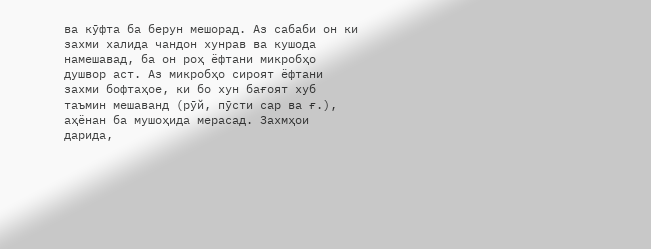ва кӯфта ба берун мешорад. Аз сабаби он ки захми халида чандон хунрав ва кушода намешавад, ба он роҳ ёфтани микробҳо душвор аст. Аз микробҳо сироят ёфтани захми бофтаҳое, ки бо хун бағоят хуб таъмин мешаванд (рӯй, пӯсти сар ва ғ.), аҳёнан ба мушоҳида мерасад. Захмҳои дарида,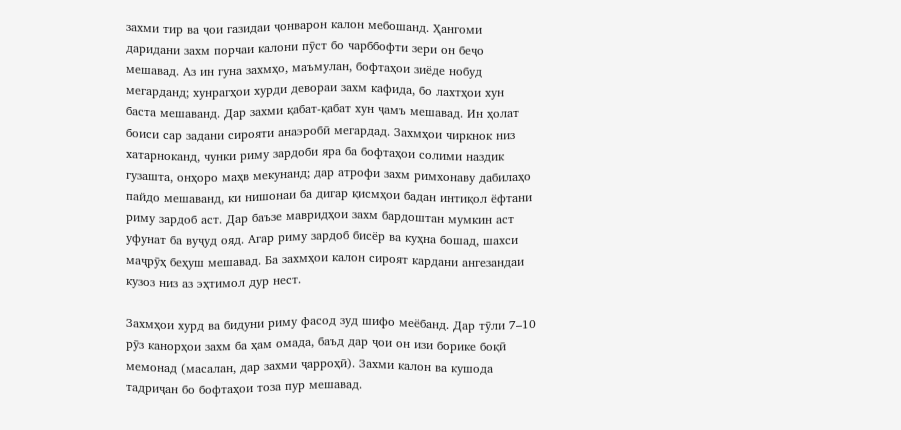захми тир ва ҷои газидаи ҷонварон калон мебошанд. Ҳангоми даридани захм порчаи калони пӯст бо чарббофти зери он беҷо мешавад. Аз ин гуна захмҳо, маъмулан, бофтаҳои зиёде нобуд мегарданд; хунрагҳои хурди девораи захм кафида, бо лахтҳои хун баста мешаванд. Дар захми қабат-қабат хун ҷамъ мешавад. Ин ҳолат боиси сар задани сирояти анаэробӣ мегардад. Захмҳои чиркнок низ хатарноканд, чунки риму зардоби яра ба бофтаҳои солими наздик гузашта, онҳоро маҳв мекунанд; дар атрофи захм римхонаву дабилаҳо пайдо мешаванд, ки нишонаи ба дигар қисмҳои бадан интиқол ёфтани риму зардоб аст. Дар баъзе мавридҳои захм бардоштан мумкин аст уфунат ба вуҷуд ояд. Агар риму зардоб бисёр ва куҳна бошад, шахси маҷрӯҳ беҳуш мешавад. Ба захмҳои калон сироят кардани ангезандаи кузоз низ аз эҳтимол дур нест.

Захмҳои хурд ва бидуни риму фасод зуд шифо меёбанд. Дар тӯли 7–10 рӯз канорҳои захм ба ҳам омада, баъд дар ҷои он изи борике боқӣ мемонад (масалан, дар захми ҷарроҳӣ). Захми калон ва кушода тадриҷан бо бофтаҳои тоза пур мешавад.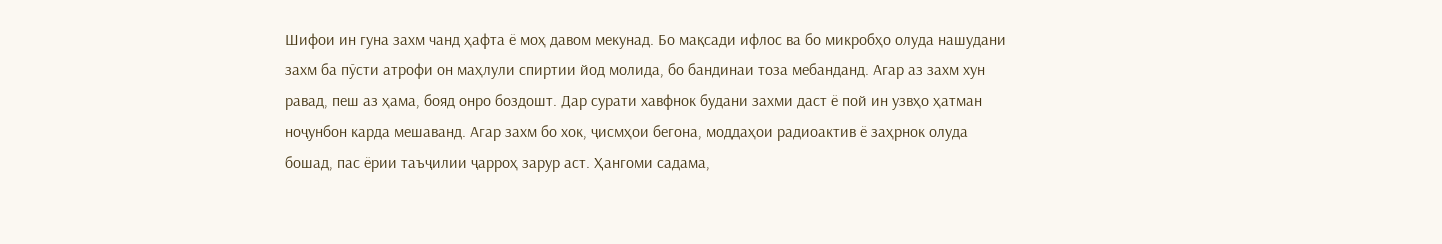Шифои ин гуна захм чанд ҳафта ё моҳ давом мекунад. Бо мақсади ифлос ва бо микробҳо олуда нашудани захм ба пӯсти атрофи он маҳлули спиртии йод молида, бо бандинаи тоза мебанданд. Агар аз захм хун равад, пеш аз ҳама, бояд онро боздошт. Дар сурати хавфнок будани захми даст ё пой ин узвҳо ҳатман ноҷунбон карда мешаванд. Агар захм бо хок, ҷисмҳои бегона, моддаҳои радиоактив ё заҳрнок олуда бошад, пас ёрии таъҷилии ҷарроҳ зарур аст. Ҳангоми садама,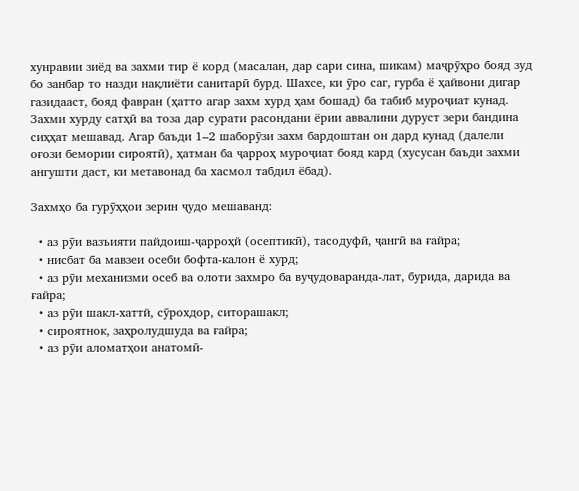хунравии зиёд ва захми тир ё корд (масалан, дар сари сина, шикам) маҷрӯҳро бояд зуд бо занбар то назди нақлиёти санитарӣ бурд. Шахсе, ки ӯро саг, гурба ё ҳайвони дигар газидааст, бояд фавран (ҳатто агар захм хурд ҳам бошад) ба табиб муроҷиат кунад. Захми хурду сатҳӣ ва тоза дар сурати расондани ёрии аввалини дуруст зери бандина сиҳҳат мешавад. Агар баъди 1–2 шаборӯзи захм бардоштан он дард кунад (далели оғози бемории сироятӣ), ҳатман ба ҷарроҳ муроҷиат бояд кард (хусусан баъди захми ангушти даст, ки метавонад ба хасмол табдил ёбад).

Захмҳо ба гурӯҳҳои зерин ҷудо мешаванд:

  • аз рӯи вазъияти пайдоиш-ҷарроҳй (осептикӣ), тасодуфӣ, ҷангӣ ва ғайра;
  • нисбат ба мавзеи осеби бофта-калон ё хурд;
  • аз рӯи механизми осеб ва олоти захмро ба вуҷудоваранда-лат, бурида, дарида ва ғайра;
  • аз рӯи шакл-хаттй, сӯрохдор, ситорашакл;
  • сироятнок, заҳролудшуда ва ғайра;
  • аз рӯи аломатҳои анатомӣ-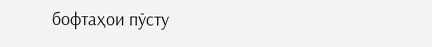бофтаҳои пӯсту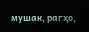мушак, рагҳо,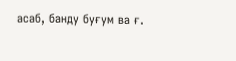асаб, банду буғум ва ғ.